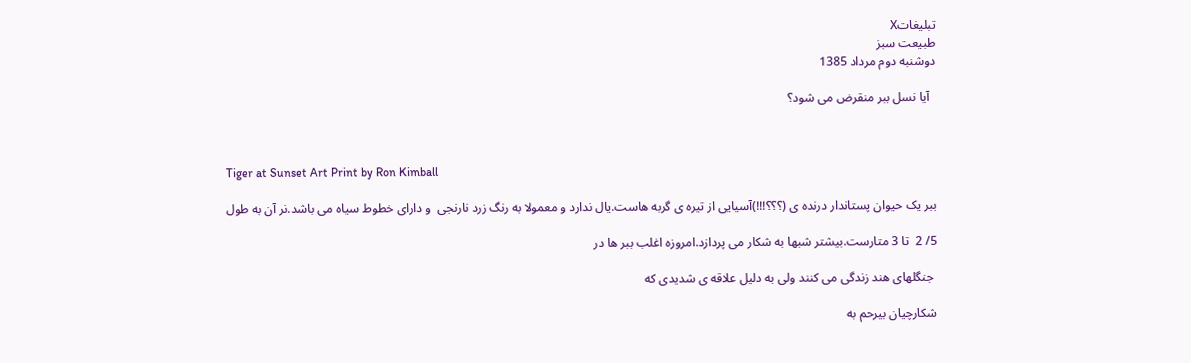تبليغاتX
طبيعت سبز
دوشنبه دوم مرداد 1385

  آیا نسل ببر منقرض می شود؟



Tiger at Sunset Art Print by Ron Kimball

ببر یک حیوان پستاندار درنده ی (؟؟؟!!!)آسیایی از تیره ی گربه هاست.یال ندارد و معمولا به رنگ زرد نارنجی  و دارای خطوط سیاه می باشد.نر آن به طول

5/ 2  تا 3 متارست.بیشتر شبها به شکار می پردازد.امروزه اغلب ببر ها در

 جنگلهای هند زندگی می کنند ولی به دلیل علاقه ی شدیدی که

شکارچیان بیرحم به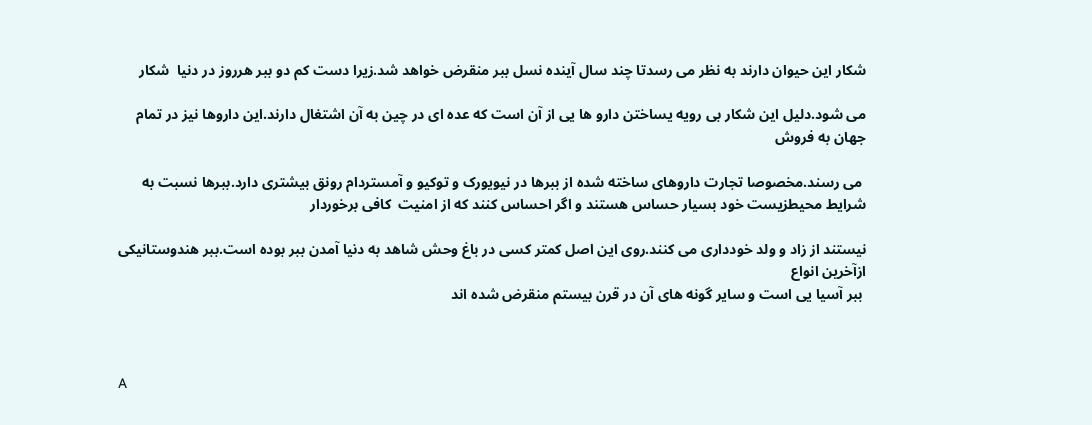شکار این حیوان دارند به نظر می رسدتا چند سال آینده نسل ببر منقرض خواهد شد.زیرا دست کم دو ببر هرروز در دنیا  شکار

می شود.دلیل این شکار بی رویه یساختن دارو ها یی از آن است که عده ای در چین به آن اشتغال دارند.این داروها نیز در تمام جهان به فروش

 می رسند.مخصوصا تجارت داروهای ساخته شده از ببرها در نیویورک و توکیو و آمستردام رونق بیشتری دارد.ببرها نسبت به شرایط محیطزیست خود بسیار حساس هستند و اگر احساس کنند که از امنیت  کافی برخوردار

نیستند از زاد و ولد خودداری می کنند.روی این اصل کمتر کسی در باغ وحش شاهد به دنیا آمدن ببر بوده است.ببر هندوستانیکی ازآخرین انواع
 ببر آسیا یی است و سایر گونه های آن در قرن بیستم منقرض شده اند



A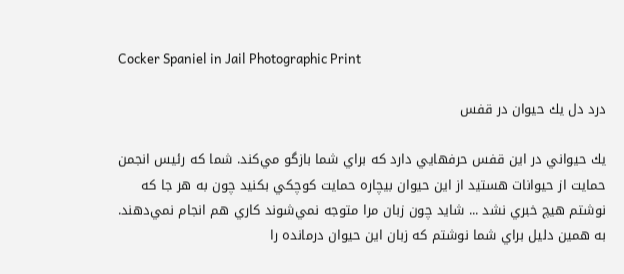Cocker Spaniel in Jail Photographic Print

درد دل يك حيوان در قفس

يك حيواني در اين قفس حرفهايي دارد كه براي شما بازگو مي‌كند. شما كه رئيس انجمن حمايت از حيوانات هستيد از اين حيوان بيچاره حمايت كوچكي بكنيد چون به هر جا كه نوشتم هيچ خبري نشد ... شايد چون زبان مرا متوجه نمي‌شوند كاري هم انجام نمي‌دهند. به همين دليل براي شما نوشتم كه زبان اين حيوان درمانده را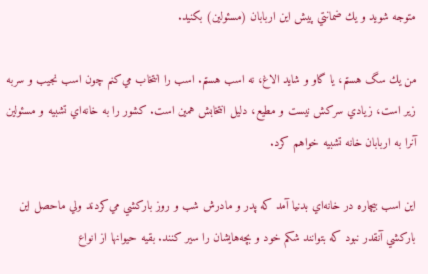متوجه شويد و يك ضمانتي پيش اين اربابان (مسئولين) بكنيد.

من يك سگ هستم، يا گاو و شايد الاغ، نه اسب هستم. اسب را انتخاب مي‌كنم چون اسب نجيب و سربه زير است،‌ زيادي سركش نيست و مطيع، دليل انتخابش همين است. كشور را به خانه‌اي تشبيه و مسئولين آنرا به اربابان خانه تشبيه خواهم كرد.

اين اسب بيچاره در خانه‌اي بدنيا آمد كه پدر و مادرش شب و روز باركشي مي‌كردند ولي ماحصل اين باركشي آنقدر نبود كه بتوانند شكم خود و بچه‌هايشان را سير كنند. بقيه حيوانها از انواع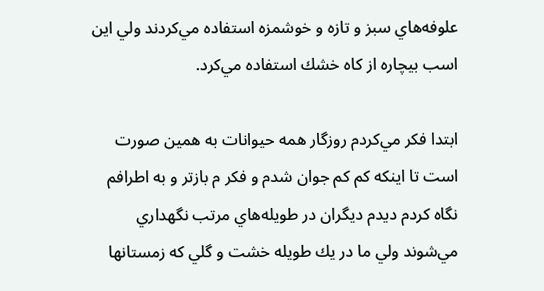علوفه‌هاي سبز و تازه و خوشمزه استفاده مي‌كردند ولي اين اسب بيچاره از كاه خشك استفاده مي‌كرد.

ابتدا فكر مي‌كردم روزگار همه حيوانات به همين صورت است تا اينكه كم كم جوان شدم و فكر م بازتر و به اطرافم نگاه كردم ديدم ديگران در طويله‌هاي مرتب نگهداري مي‌شوند ولي ما در يك طويله خشت و گلي كه زمستانها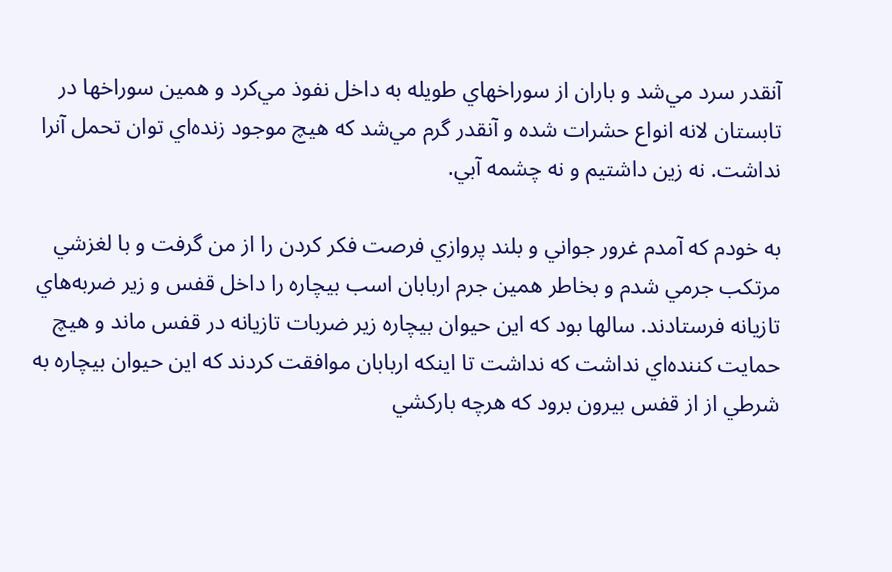آنقدر سرد مي‌شد و باران از سوراخهاي طويله به داخل نفوذ مي‌كرد و همين سوراخها در تابستان لانه انواع حشرات شده و آنقدر گرم مي‌شد كه هيچ موجود زنده‌اي توان تحمل آنرا نداشت. نه زين داشتيم و نه چشمه آبي.

به خودم كه آمدم غرور جواني و بلند پروازي فرصت فكر كردن را از من گرفت و با لغزشي مرتكب جرمي شدم و بخاطر همين جرم اربابان اسب بيچاره را داخل قفس و زير ضربه‌هاي تازيانه فرستادند. سالها بود كه اين حيوان بيچاره زير ضربات تازيانه در قفس ماند و هيچ حمايت كننده‌اي نداشت كه نداشت تا اينكه اربابان موافقت كردند كه اين حيوان بيچاره به شرطي از از قفس بيرون برود كه هرچه باركشي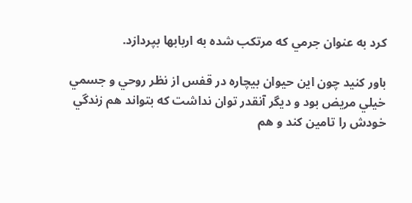كرد به عنوان جرمي كه مرتكب شده به اربابها بپردازد.

باور كنيد چون اين حيوان بيچاره در قفس از نظر روحي و جسمي خيلي مريض بود و ديگر آنقدر توان نداشت كه بتواند هم زندگي خودش را تامين كند و هم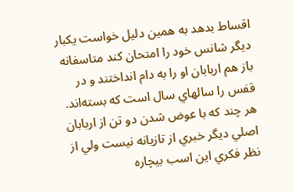اقساط بدهد به همين دليل خواست يكبار ديگر شانس خود را امتحان كند متاسفانه باز هم اربابان او را به دام انداختند و در قفس را سالهاي سال است كه بسته‌اند. هر چند كه با عوض شدن دو تن از اربابان اصلي ديگر خبري از تازيانه نيست ولي از نظر فكري اين اسب بيچاره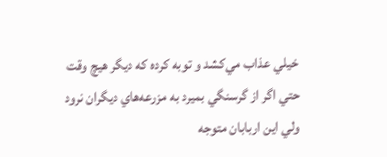خيلي عذاب مي‌كشد و توبه كرده كه ديگر هيچ وقت حتي اگر از گرسنگي بميرد به مزرعه‌هاي ديگران نرود ولي اين اربابان متوجه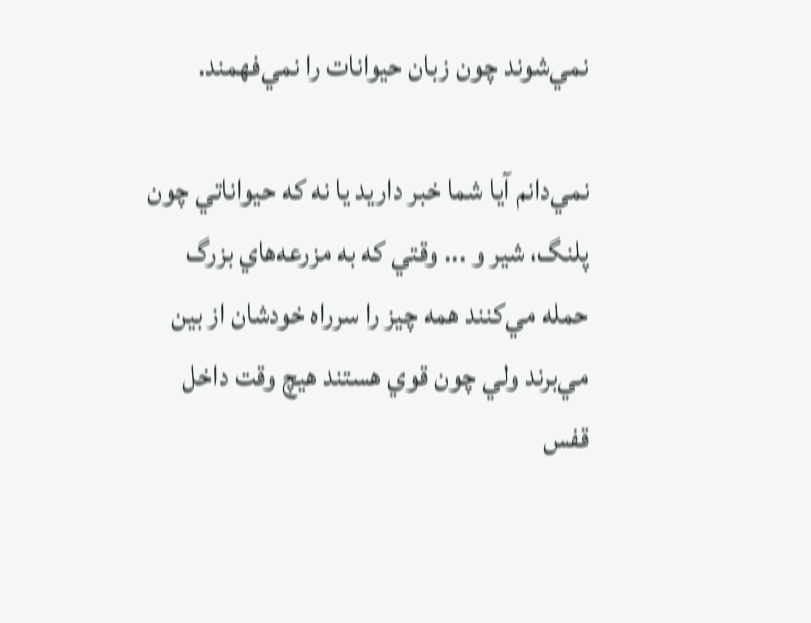نمي‌شوند چون زبان حيوانات را نمي‌فهمند.

نمي‌دانم آيا شما خبر داريد يا نه كه حيواناتي چون پلنگ، شير و ... وقتي كه به مزرعه‌هاي بزرگ حمله مي‌كنند همه چيز را سرراه خودشان از بين مي‌برند ولي چون قوي هستند هيچ وقت داخل قفس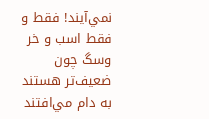نمي‌آيند! فقط و فقط اسب و خر وسگ چون ضعيف‌تر هستند به دام مي‌افتند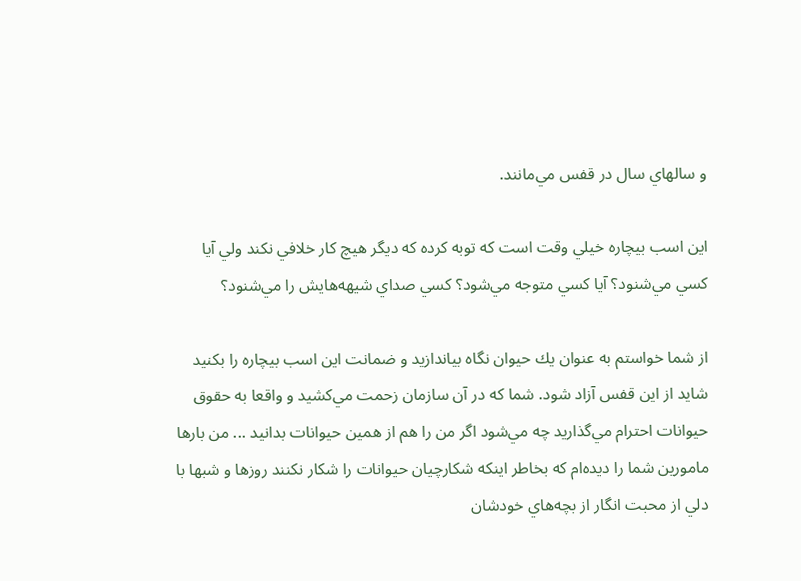و سالهاي سال در قفس مي‌مانند.

اين اسب بيچاره خيلي وقت است كه توبه كرده كه ديگر هيچ كار خلافي نكند ولي آيا كسي مي‌شنود؟ آيا كسي متوجه مي‌شود؟ كسي صداي شيهه‌هايش را مي‌شنود؟

از شما خواستم به عنوان يك حيوان نگاه بياندازيد و ضمانت اين اسب بيچاره را بكنيد شايد از اين قفس آزاد شود. شما كه در آن سازمان زحمت مي‌كشيد و واقعا به حقوق حيوانات احترام مي‌گذاريد چه مي‌شود اگر من را هم از همين حيوانات بدانيد ... من بارها مامورين شما را ديده‌ام كه بخاطر اينكه شكارچيان حيوانات را شكار نكنند روزها و شبها با دلي از محبت انگار از بچه‌هاي خودشان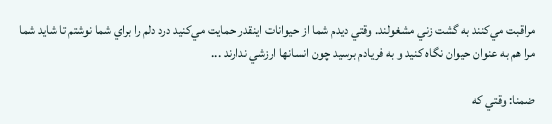مراقبت مي‌كنند به گشت زني مشغولند. وقتي ديدم شما از حيوانات اينقدر حمايت مي‌كنيد درد دلم را براي شما نوشتم تا شايد شما مرا هم به عنوان حيوان نگاه كنيد و به فريادم برسيد چون انسانها ارزشي ندارند ...

ضمنا: وقتي كه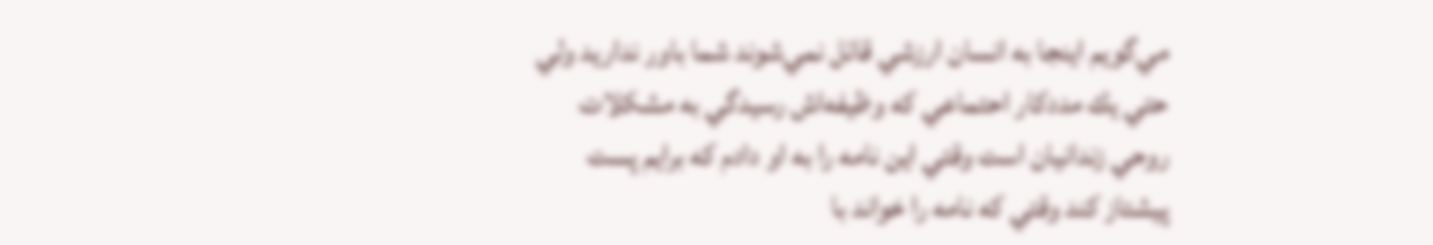مي‌گويم اينجا به انسان ارزشي قائل نمي‌شوند شما باور نداريد ولي حتي يك مددكار احتماعي كه وظيفه‌اش رسيدگي به مشكلات روحي زندانيان است وقتي اين نامه را به او دادم كه برايم پست پيشتاز كند وقتي كه نامه را خواند با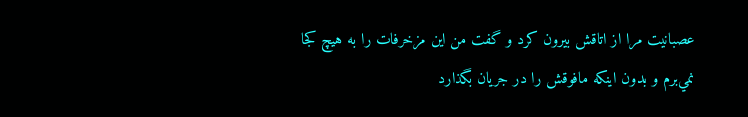عصبانيت مرا از اتاقش بيرون كرد و گفت من اين مزخرفات را به هيچ كجا نمي‌برم و بدون اينكه مافوقش را در جريان بگذارد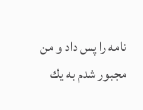نامه را پس داد و من مجبور شدم به يك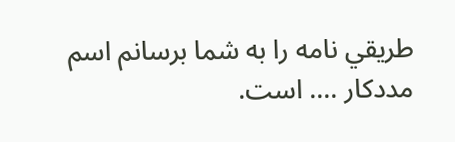طريقي نامه را به شما برسانم اسم مددكار .... است.